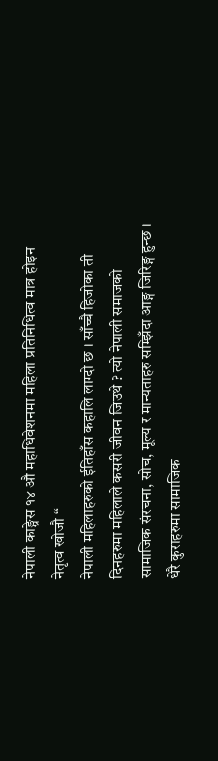नेपाली काङ्ग्रेस १४ औ महाधिवेशनमा महिला प्रतिनिधित्व मात्र होइन नेतृत्व खोजौ “
नेपाली महिलाहरुको ईतिहाँस कहालि लाग्दो छ । साँच्चै हिजोका ती दिनहरुमा महिलाले कसरी जीवन जिउथे ? त्यो नेपाली समाजको सामाजिक संरचना, सोच, मूल्य र मान्यताहरु सम्झिँदा आङ्ग जिरिङ्ग हुन्छ । धेरै कुराहरुमा सामाजिक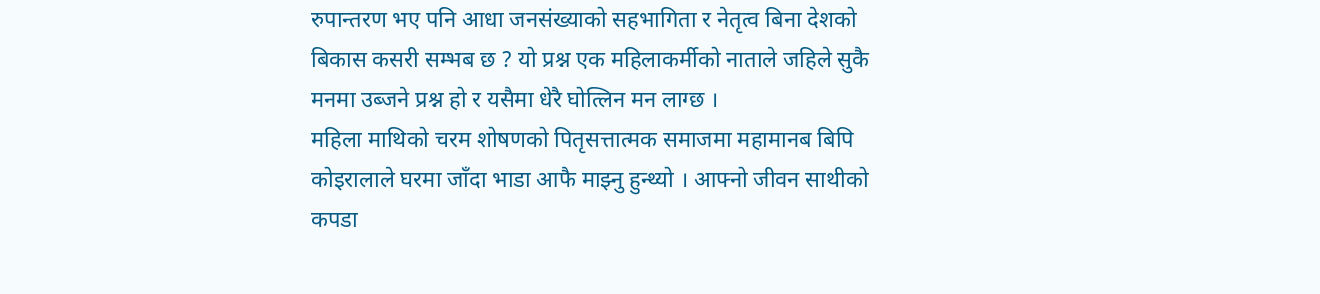रुपान्तरण भए पनि आधा जनसंख्याको सहभागिता र नेतृत्व बिना देशको बिकास कसरी सम्भब छ ? यो प्रश्न एक महिलाकर्मीको नाताले जहिले सुकै मनमा उब्जने प्रश्न हो र यसैमा धेरै घोत्लिन मन लाग्छ ।
महिला माथिको चरम शोषणको पितृसत्तात्मक समाजमा महामानब बिपि कोइरालाले घरमा जाँदा भाडा आफै माझ्नु हुन्थ्यो । आफ्नो जीवन साथीको कपडा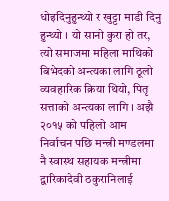धोइदिनुहुन्थ्यो र खुट्टा माडी दिनु हुन्थ्यो । यो सानो कुरा हो तर, त्यो समाजमा महिला माथिको बिभेदको अन्त्यका लागि ठूलो व्यवहारिक क्रिया थियो, पितृ सत्ताको अन्त्यका लागि । अझै २०१५ को पहिलो आम निर्वाचन पछि मन्त्री मण्डलमा नै स्वास्थ सहायक मन्त्रीमा द्वारिकादेवी ठकुरानिलाई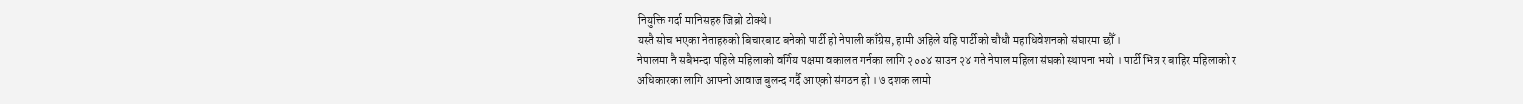नियुक्ति गर्दा मानिसहरु जिब्रो टोक्थे।
यस्तै सोच भएका नेताहरुको बिचारबाट बनेको पार्टी हो नेपाली काँग्रेस, हामी अहिले यहि पार्टीको चौधौ महाधिवेशनको संघारमा छौँ ।
नेपालमा नै सबैभन्दा पहिले महिलाको वर्गिय पक्षमा वकालत गर्नका लागि २००४ साउन २४ गते नेपाल महिला संघको स्थापना भयो । पार्टी भित्र र बाहिर महिलाको र अधिकारका लागि आफ्नो आवाज बुलन्द गर्दै आएको संगठन हो । ७ दशक लामो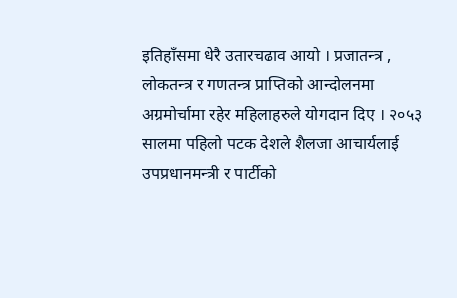इतिहाँसमा धेरै उतारचढाव आयो । प्रजातन्त्र , लोकतन्त्र र गणतन्त्र प्राप्तिको आन्दोलनमा अग्रमोर्चामा रहेर महिलाहरुले योगदान दिए । २०५३ सालमा पहिलो पटक देशले शैलजा आचार्यलाई उपप्रधानमन्त्री र पार्टीको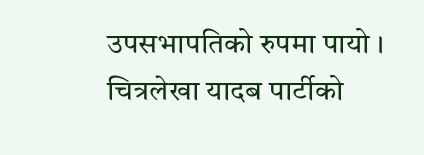उपसभापतिको रुपमा पायो । चित्रलेखा यादब पार्टीको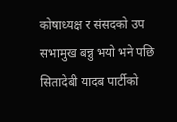कोषाध्यक्ष र संसदको उप सभामुख बन्नु भयो भने पछि सितादेबी यादब पार्टीको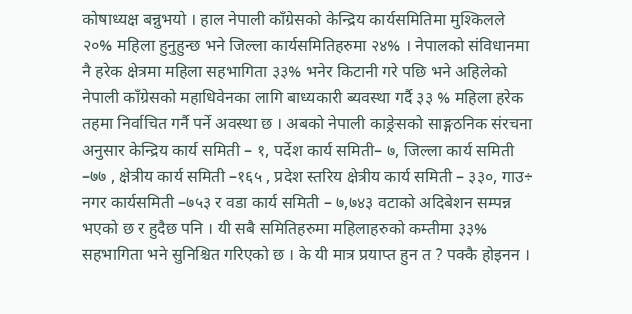कोषाध्यक्ष बन्नुभयो । हाल नेपाली काँग्रेसको केन्द्रिय कार्यसमितिमा मुश्किलले २०% महिला हुनुहुन्छ भने जिल्ला कार्यसमितिहरुमा २४% । नेपालको संविधानमा नै हरेक क्षेत्रमा महिला सहभागिता ३३% भनेर किटानी गरे पछि भने अहिलेको नेपाली काँग्रेसको महाधिवेनका लागि बाध्यकारी ब्यवस्था गर्दै ३३ % महिला हरेक तहमा निर्वाचित गर्नै पर्ने अवस्था छ । अबको नेपाली काङ्रेसको साङ्गठनिक संरचना अनुसार केन्द्रिय कार्य समिती – १, पर्देश कार्य समिती– ७, जिल्ला कार्य समिती –७७ , क्षेत्रीय कार्य समिती –१६५ , प्रदेश स्तरिय क्षेत्रीय कार्य समिती – ३३०, गाउ÷ नगर कार्यसमिती –७५३ र वडा कार्य समिती – ७,७४३ वटाको अदिबेशन सम्पन्न भएको छ र हुदैछ पनि । यी सबै समितिहरुमा महिलाहरुको कम्तीमा ३३% सहभागिता भने सुनिश्चित गरिएको छ । के यी मात्र प्रयाप्त हुन त ? पक्कै होइनन ।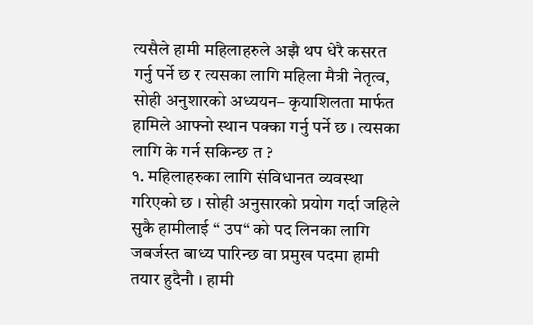त्यसैले हामी महिलाहरुले अझै थप धेरै कसरत गर्नु पर्ने छ र त्यसका लागि महिला मैत्री नेतृत्व, सोही अनुशारको अध्ययन– कृयाशिलता मार्फत हामिले आफ्नो स्थान पक्का गर्नु पर्ने छ । त्यसका लागि के गर्न सकिन्छ त ?
१. महिलाहरुका लागि संविधानत व्यवस्था गरिएको छ । सोही अनुसारको प्रयोग गर्दा जहिले सुकै हामीलाई “ उप“ को पद लिनका लागि जबर्जस्त बाध्य पारिन्छ वा प्रमुख पदमा हामी तयार हुदैनौ । हामी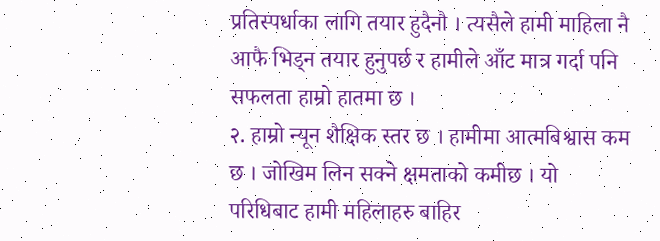प्रतिस्पर्धाका लागि तयार हुदैनौ । त्यसैले हामी माहिला नै आफै भिड्न तयार हुनुपर्छ र हामीले आँट मात्र गर्दा पनि सफलता हाम्रो हातमा छ ।
२. हाम्रो न्यून शैक्षिक स्तर छ । हामीमा आत्मबिश्वास कम छ । जोखिम लिन सक्ने क्षमताको कमीछ । यो परिधिबाट हामी महिलाहरु बाहिर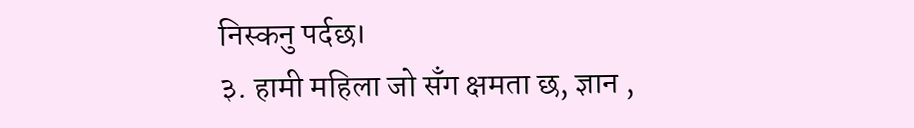निस्कनु पर्दछ।
३. हामी महिला जो सँग क्षमता छ, ज्ञान ,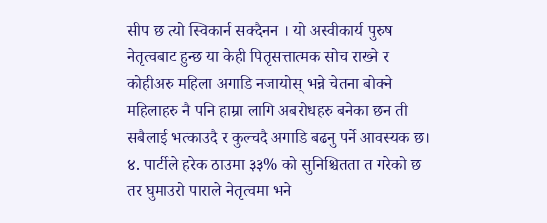सीप छ त्यो स्विकार्न सक्दैनन । यो अस्वीकार्य पुरुष नेतृत्वबाट हुन्छ या केही पितृसत्तात्मक सोच राख्ने र कोहीअरु महिला अगाडि नजायोस् भन्ने चेतना बोक्ने महिलाहरु नै पनि हाम्रा लागि अबरोधहरु बनेका छन ती सबैलाई भत्काउदै र कुल्चदै अगाडि बढनु पर्ने आवस्यक छ।
४. पार्टीले हरेक ठाउमा ३३% को सुनिश्चितता त गरेको छ तर घुमाउरो पाराले नेतृत्वमा भने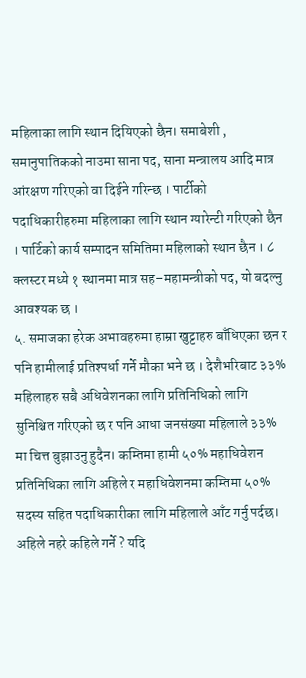महिलाका लागि स्थान दियिएको छैन। समाबेशी , समानुपातिकको नाउमा साना पद, साना मन्त्रालय आदि मात्र आंरक्षण गरिएको वा दिईने गरिन्छ । पार्टीको पदाधिकारीहरुमा महिलाका लागि स्थान ग्यारेन्टी गरिएको छैन । पार्टिको कार्य सम्पादन समितिमा महिलाको स्थान छैन । ८ क्लस्टर मध्ये १ स्थानमा मात्र सह–महामन्त्रीको पद, यो बदल्नु आवश्यक छ ।
५. समाजका हरेक अभावहरुमा हाम्रा खुट्टाहरु बाँधिएका छन र पनि हामीलाई प्रतिश्पर्धा गर्ने मौका भने छ । देशैभरिबाट ३३% महिलाहरु सबै अधिवेशनका लागि प्रतिनिधिको लागि सुनिश्चित गरिएको छ र पनि आधा जनसंख्या महिलाले ३३% मा चित्त बुझाउनु हुदैन। कम्तिमा हामी ५०% महाधिवेशन प्रतिनिधिका लागि अहिले र महाधिवेशनमा कम्तिमा ५०% सदस्य सहित पदाधिकारीका लागि महिलाले आँट गर्नु पर्दछ। अहिले नहरे कहिले गर्ने ? यदि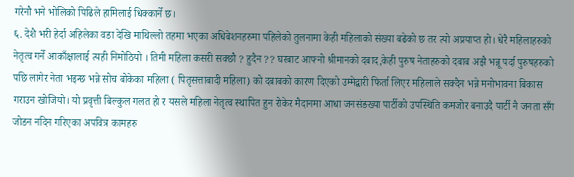गरेनौ भने भोलिको पिढिले हामिलाई धिक्कार्ने छ।
६. देशै भरी हेर्दा अहिलेका वडा देखि माथिल्लो तहमा भएका अधिबेशनहरुमा पहिलेको तुलनामा केही महिलाको संख्या बढेको छ तर त्यो अप्रयाप्त हो। धेरै महिलाहरुको नेतृत्व गर्ने आकाँक्षालाई त्यही निमोठियो । तिमी महिला कसरी सक्छौ ? हुदैन ?? घरबाट आफ्नो श्रीमानको दबाद,केही पुरुष नेताहरुको दबाब अझै भन्नू पर्दा पुरुषहरुको पछि लागेर नेता भइन्छ भन्ने सोच बोकेका महिला ( पितृसत्ताबादी महिला) को दबाबको कारण दिएको उम्मेद्बारी फिर्ता लिएर महिलाले सक्दैन भन्ने मनोभावना बिकास गराउन खोजियो। यो प्रवृत्ती बिल्कुल गलत हो र यसले महिला नेतृत्व स्थापित हुन रोकेर मैदानमा आधा जनसंङख्या पार्टीको उपस्थिति कमजोर बनाउदै पार्टी नै जनता सँग जोडन नदिन गरिएका अपवित्र कामहरु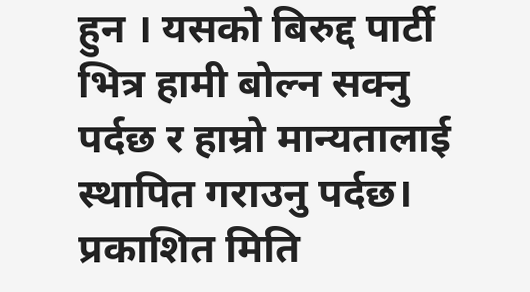हुन । यसको बिरुद्द पार्टी भित्र हामी बोल्न सक्नु पर्दछ र हाम्रो मान्यतालाई स्थापित गराउनु पर्दछ।
प्रकाशित मिति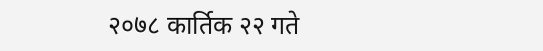२०७८ कार्तिक २२ गते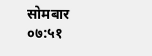सोमबार ०७:५१